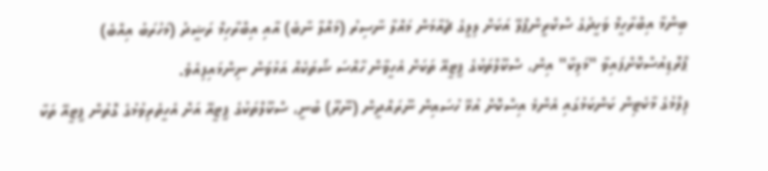ބިންމާ އިބްރާހީމް ވަހީދުގެ ސްކްރީންޕްލޭ އަކަށް ލިލީގެ ޗެއާމަން މައްލާ ނާސިރު (މައްލާ ނާބެ) އާއި އިބްރާހިމް ރަޝީދު (މަހުރަބު އިއްބެ) ޕްރޮޑިއުސްކޮށްފައިވާ "މަލިކާ" އިން، ސްކޫލްތަކުގެ ޕީޓީއޭ ތަކަށް އެހީވާން ހާއްސަ ޝޯތަކެއް އަޅުވަން ނިންމައިފިއެވެ.
ފިލްމުގެ މާކެޓިން ކަންކަމުގައި އެންމެ އިސްކޮށް އުޅޭ ހުސައިން ނޫރައްދީން (ނޫރޫ) ބުނީ، ސްކޫލްތަކުގެ ޕީޓީއޭ އަށް އެހީތެރިވުމުގެ ގޮތުން ޕީޓީއޭ ތަކާ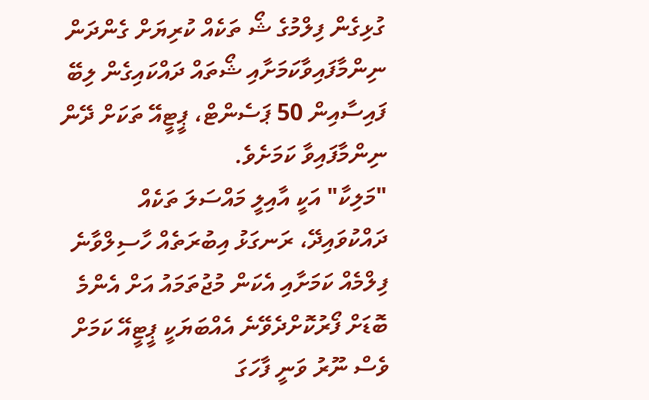ގުޅިގެން ފިލްމުގެ ޝޯ ތަކެއް ކުރިޔަށް ގެންދަން ނިންމާފައިވާކަމަށާއި ޝޯތައް ދައްކައިގެން ލިބޭ ފައިސާއިން 50 ޕަސެންޓް، ޕީޓީއޭ ތަކަށް ދޭން ނިންމާފައިވާ ކަމަށެވެ.
"މަލިކާ" އަކީ އާއިލީ މައްސަލަ ތަކެއް ދައްކުވައިދޭ، ރަނގަޅު އިބުރަތެއް ހާސިލްވާނެ ފިލްމެއް ކަމަށާއި އެކަން މުޖުތަމައު އަށް އެންމެ ބޮޑަށް ފޯރުކޮށްދެވޭނެ އެއްބަޔަކީ ޕީޓީއޭ ކަމަށް ވެސް ނޫރު ވަނީ ފާހަގަ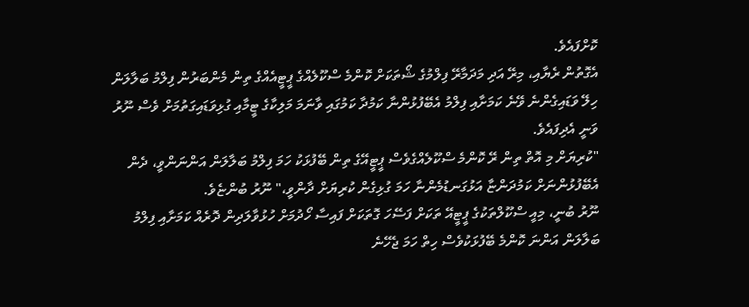ކޮށްފައެވެ.
އެގޮތުން ރެޔާއި، މިރޭ އަދި މަދަމާރޭ ފިލްމުގެ ޝޯތަކަށް ކޮންމެ ސްކޫލެއްގެ ޕީޓީއެއްގެ ތިން މެންބަރުން ފިލްމު ބަލާލަން ހިލޭ ވަޑައިގެންނެ ވޭނެ ކަމަށާއި ފިލްމު އެބޭފުޅުންނާ ކަމުދާ ކަމުގައި ވާނަމަ މަލިކާގެ ޓީމާއި ގުޅިވަޑައިގަތުމަށް ވެސް ނޫރު ވަނީ އެދިފައެވެ.
"ކުރިޔަށް މި އޮތް ތިން ރޭ ކޮންމެ ސްކޫލެއްގެވެސް ޕީޓީއޭގެ ތިން ބޭފުޅަކު ހަމަ ފިލްމު ބަލާލަން އަންނަންވީ، ދެން އެބޭފުޅުންނަށް ކަމުދަންޏާ އަޅުގަނޑުމެންނާ ހަމަ ގުޅިގެން ކުރިޔަށް ދާންވީ،" ނޫރު ބުންޏެވެ.
ނޫރު ބުނީ، މިއީ ސްކޫލްތަކުގެ ޕީޓީއޭ ތަކަށް ފަސޭހަ ގޮތަކަށް ފައިސާ ހޯދުމަށް ހުޅުވާލަދިން ދޮރެއް ކަމަށާއި ފިލްމު ބަލާލަން އަންނަ ކޮންމެ ބޭފުޅަކުވެސް ހިތް ހަމަ ޖެހޭނެ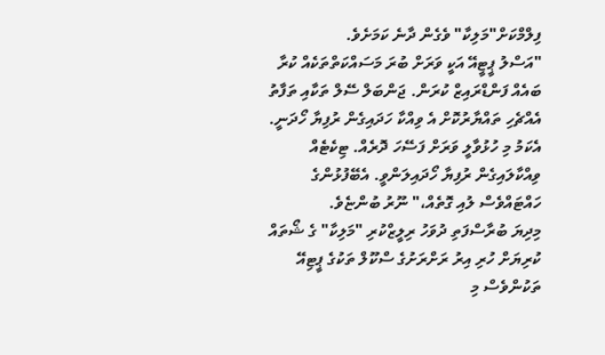ފިލްމްކަށް"މަލިކާ" ވެގެން ދާނެ ކަމަށެވެ.
"އަސްލު ޕީޓީއޭ އަކީ ވަރަށް ބުރަ މަސައްކަތްތަކެއް ކުރާ ބައެއް ފަންޑްރައިޒް ކުރަން. ޖަންބަލް ސޭލް ތަކާއި ތަފާތު އެއްޗެހި ތައްޔާރުކޮށް އެ ވިއްކާ ހަދައިގެން ރުފިޔާ ހޯދަނީ. އެކަމު މި ހުޅުވާލީ ވަރަށް ފަސޭހަ ދޮރެއް. ޓިކެޓެއް ވިއްކާލައިގެން ރުފިޔާ ހޯދައިލަންވީ. އެބޭފުޅުންގެ ހައްޓައްވެސް ލުއި ގޮތެއް،" ނޫރު ބުންޏެވެ.
މިދިޔަ ބުރާސްފަތި ދުވަހު ރިލީޒްކުރި "މަލިކާ" ގެ ޝޯތައް ކުރިޔަށް ހުރި އިރު ރަށްރަށުގެ ސްކޫލް ތަކުގެ ޕީޓިއޭ ތަކުންވެސް މި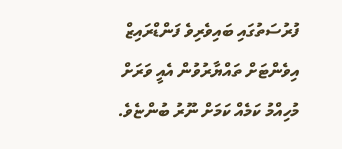ފުރުސަތުގައި ބައިވެރިވެ ފަންޑްރައިޒް އިވެންޓަށް ތައްޔާރުވުން އެއީ ވަރަށް މުހިއްމު ކަމެއް ކަމަށް ނޫރު ބުންޏެވެ.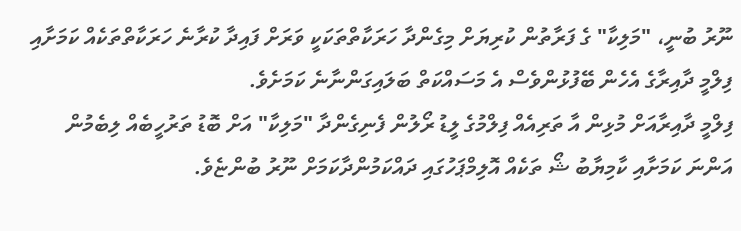ނޫރު ބުނީ، "މަލިކާ" ގެ ފަރާތުން ކުރިޔަށް މިގެންދާ ހަރަކާތްތަކަކީ ވަރަށް ފައިދާ ކުރާނެ ހަރަކާތްތަކެއް ކަމަށާއި ފިލްމީ ދާއިރާގެ އެހެން ބޭފުޅުންވެސް އެ މަސައްކަތް ބަލައިގަންނާނެ ކަމަށެވެ.
ފިލްމީ ދާއިރާއަށް މުޅިން އާ ތަރިއެއް ފިލްމުގެ ލީޑު ރޯލުން ފެނިގެންދާ "މަލިކާ" އަށް ބޮޑު ތަރުހީބެއް ލިބެމުން އަންނަ ކަމަށާއި ކާމިޔާބު ޝޯ ތަކެއް އޮލިމްޕަހުގައި ދައްކަމުންދާކަމަށް ނޫރު ބުންޏެވެ.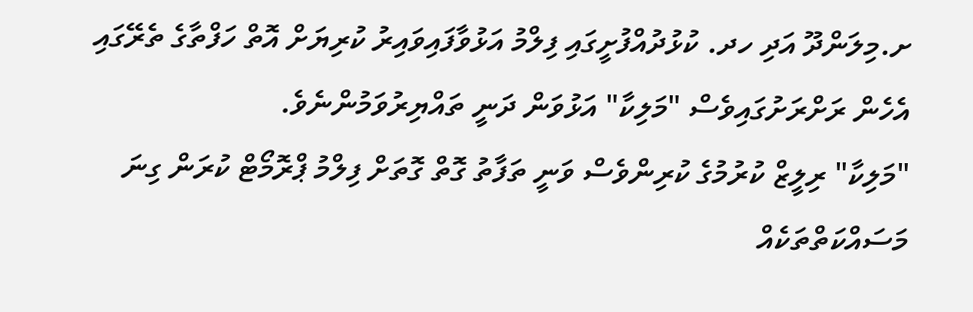ށ.މިލަންދޫ އަދި ހދ. ކުޅުދުއްފުށީގައި ފިލްމު އަޅުވާފައިވައިރު ކުރިޔަށް އޮތް ހަފްތާގެ ތެރޭގައި އެހެން ރަށްރަށުގައިވެސް "މަލިކާ" އަޅުވަން ދަނީ ތައްޔިރުވަމުންނެވެ.
"މަލިކާ" ރިލީޒް ކުރުމުގެ ކުރިންވެސް ވަނީ ތަފާތު ގޮތް ގޮތަށް ފިލްމު ޕްރޮމޯޓް ކުރަން ގިނަ މަސައްކަތްތަކެއް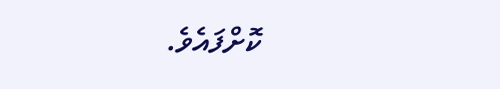ކޮށްފައެވެ.